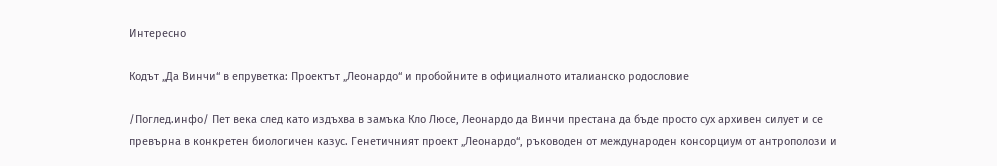Интересно

Кодът „Да Винчи“ в епруветка: Проектът „Леонардо“ и пробойните в официалното италианско родословие

/Поглед.инфо/ Пет века след като издъхва в замъка Кло Люсе, Леонардо да Винчи престана да бъде просто сух архивен силует и се превърна в конкретен биологичен казус. Генетичният проект „Леонардо“, ръководен от международен консорциум от антрополози и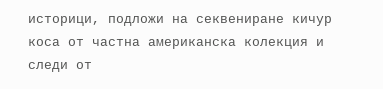историци, подложи на секвениране кичур коса от частна американска колекция и следи от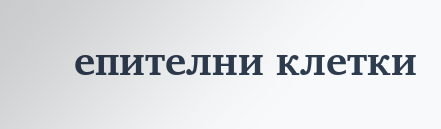епителни клетки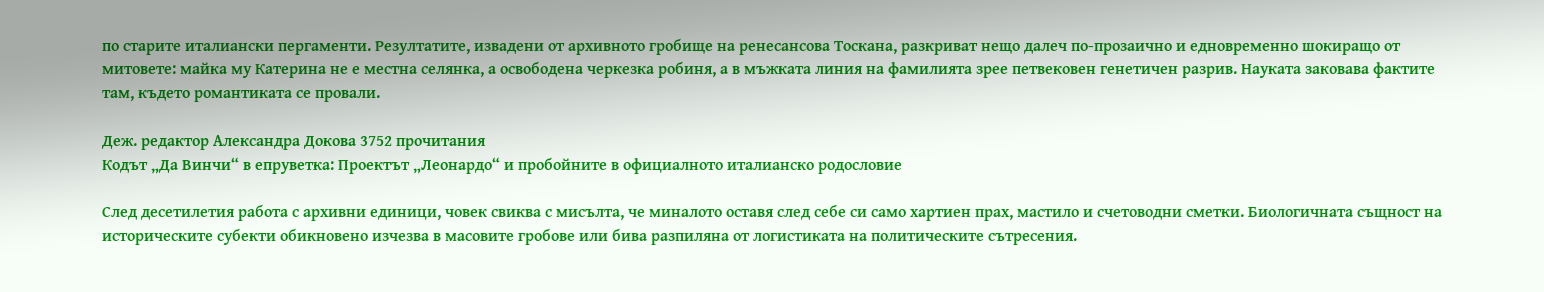по старите италиански пергаменти. Резултатите, извадени от архивното гробище на ренесансова Тоскана, разкриват нещо далеч по-прозаично и едновременно шокиращо от митовете: майка му Катерина не е местна селянка, а освободена черкезка робиня, а в мъжката линия на фамилията зрее петвековен генетичен разрив. Науката заковава фактите там, където романтиката се провали.

Деж. редактор Александра Докова 3752 прочитания
Кодът „Да Винчи“ в епруветка: Проектът „Леонардо“ и пробойните в официалното италианско родословие

След десетилетия работа с архивни единици, човек свиква с мисълта, че миналото оставя след себе си само хартиен прах, мастило и счетоводни сметки. Биологичната същност на историческите субекти обикновено изчезва в масовите гробове или бива разпиляна от логистиката на политическите сътресения.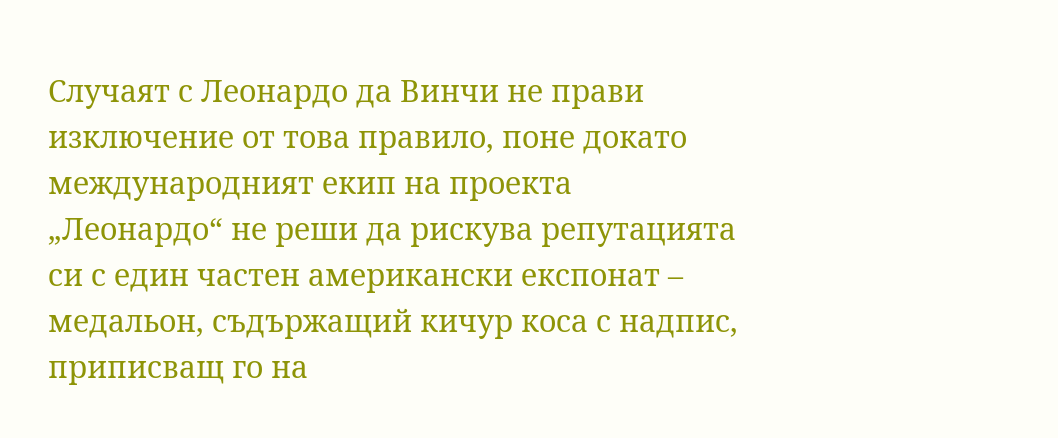Случаят с Леонардо да Винчи не прави изключение от това правило, поне докато международният екип на проекта „Леонардо“ не реши да рискува репутацията си с един частен американски експонат – медальон, съдържащий кичур коса с надпис, приписващ го на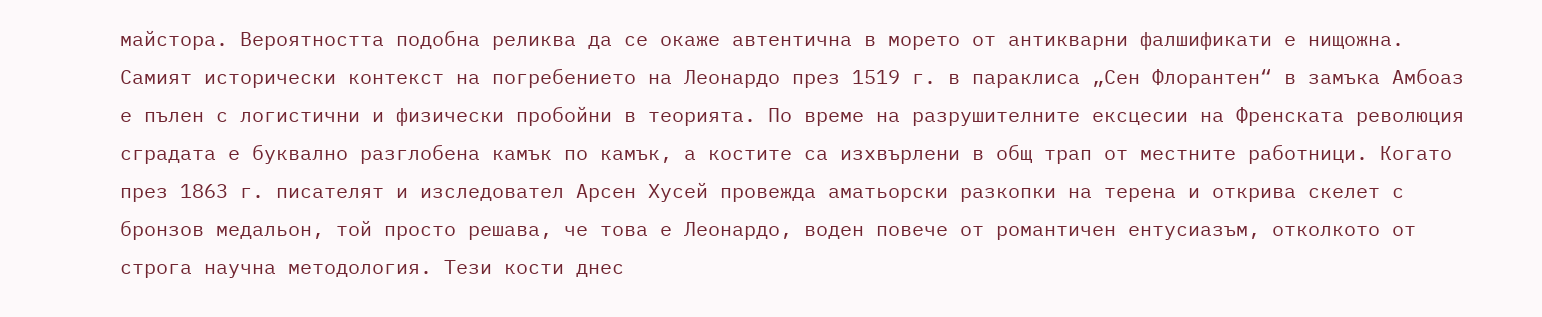майстора. Вероятността подобна реликва да се окаже автентична в морето от антикварни фалшификати е нищожна. Самият исторически контекст на погребението на Леонардо през 1519 г. в параклиса „Сен Флорантен“ в замъка Амбоаз е пълен с логистични и физически пробойни в теорията. По време на разрушителните ексцесии на Френската революция сградата е буквално разглобена камък по камък, а костите са изхвърлени в общ трап от местните работници. Когато през 1863 г. писателят и изследовател Арсен Хусей провежда аматьорски разкопки на терена и открива скелет с бронзов медальон, той просто решава, че това е Леонардо, воден повече от романтичен ентусиазъм, отколкото от строга научна методология. Тези кости днес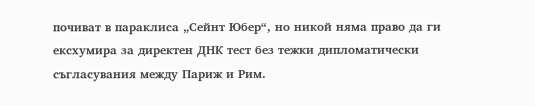почиват в параклиса „Сейнт Юбер“, но никой няма право да ги ексхумира за директен ДНК тест без тежки дипломатически съгласувания между Париж и Рим.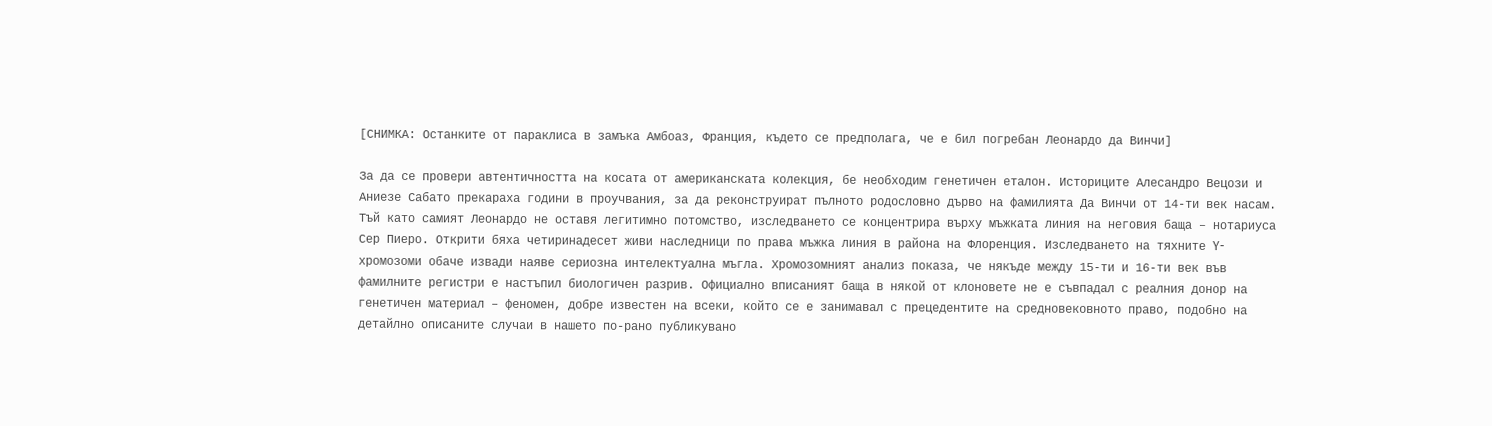[СНИМКА: Останките от параклиса в замъка Амбоаз, Франция, където се предполага, че е бил погребан Леонардо да Винчи]

За да се провери автентичността на косата от американската колекция, бе необходим генетичен еталон. Историците Алесандро Вецози и Аниезе Сабато прекараха години в проучвания, за да реконструират пълното родословно дърво на фамилията Да Винчи от 14-ти век насам. Тъй като самият Леонардо не оставя легитимно потомство, изследването се концентрира върху мъжката линия на неговия баща – нотариуса Сер Пиеро. Открити бяха четиринадесет живи наследници по права мъжка линия в района на Флоренция. Изследването на тяхните Y-хромозоми обаче извади наяве сериозна интелектуална мъгла. Хромозомният анализ показа, че някъде между 15-ти и 16-ти век във фамилните регистри е настъпил биологичен разрив. Официално вписаният баща в някой от клоновете не е съвпадал с реалния донор на генетичен материал – феномен, добре известен на всеки, който се е занимавал с прецедентите на средновековното право, подобно на детайлно описаните случаи в нашето по-рано публикувано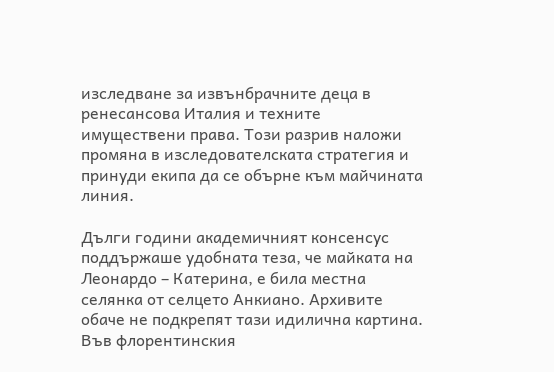изследване за извънбрачните деца в ренесансова Италия и техните имуществени права. Този разрив наложи промяна в изследователската стратегия и принуди екипа да се обърне към майчината линия.

Дълги години академичният консенсус поддържаше удобната теза, че майката на Леонардо – Катерина, е била местна селянка от селцето Анкиано. Архивите обаче не подкрепят тази идилична картина. Във флорентинския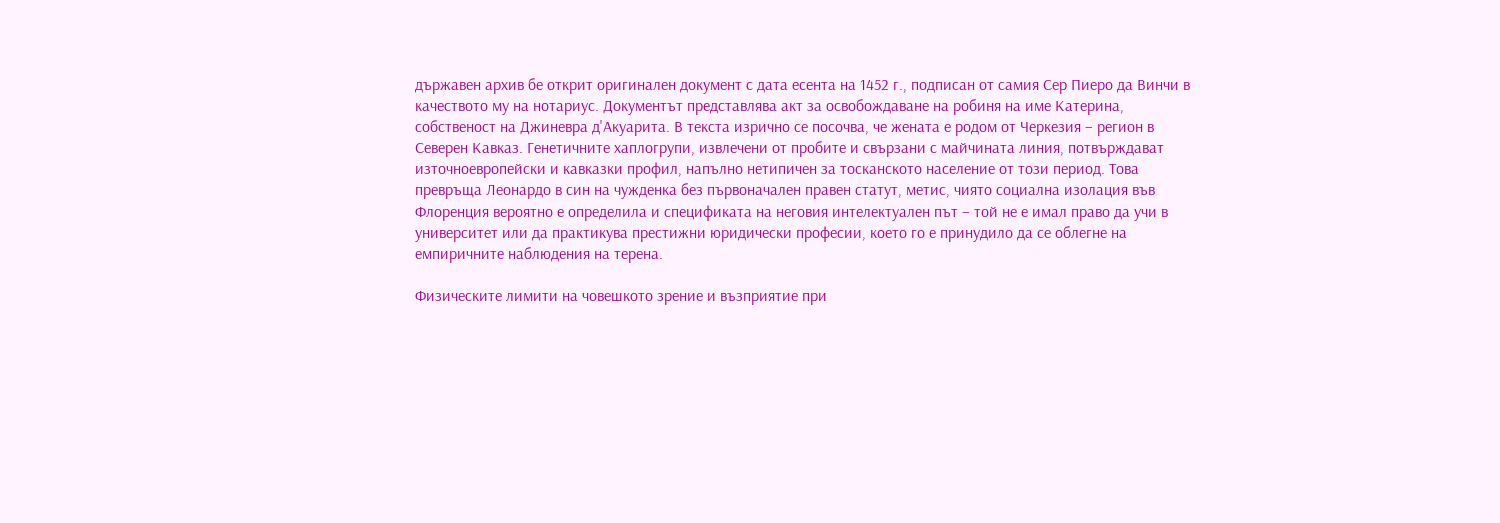държавен архив бе открит оригинален документ с дата есента на 1452 г., подписан от самия Сер Пиеро да Винчи в качеството му на нотариус. Документът представлява акт за освобождаване на робиня на име Катерина, собственост на Джиневра д'Акуарита. В текста изрично се посочва, че жената е родом от Черкезия – регион в Северен Кавказ. Генетичните хаплогрупи, извлечени от пробите и свързани с майчината линия, потвърждават източноевропейски и кавказки профил, напълно нетипичен за тосканското население от този период. Това превръща Леонардо в син на чужденка без първоначален правен статут, метис, чиято социална изолация във Флоренция вероятно е определила и спецификата на неговия интелектуален път – той не е имал право да учи в университет или да практикува престижни юридически професии, което го е принудило да се облегне на емпиричните наблюдения на терена.

Физическите лимити на човешкото зрение и възприятие при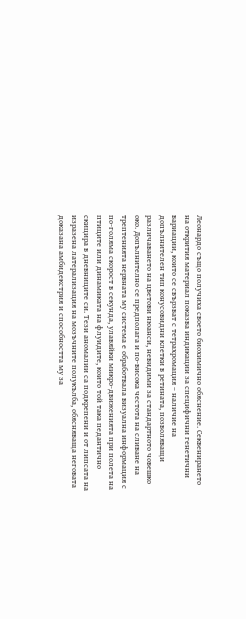Леонардо също получиха своето биохимично обяснение. Секвенирането на открития материал показва индикации за специфични генетични вариации, които се свързват с тетрахромация – наличие на допълнителен тип конусовидни клетки в ретината, позволяващи различаването на цветови нюанси, невидими за стандартното човешко око. Допълнително се предполага и по-висока честота на сливане на трептенията нервната му система е обработвала визуална информация с по-голяма скорост в секунда, улавяйки микро-движенията при полета на птиците или динамиката на флуидите, които той така педантично скицира в дневниците си. Тези аномалии са подкрепени и от липсата на изразена латерализация на мозъчните полукълба, обясняваща неговата доказана амбидекстрия и способността му за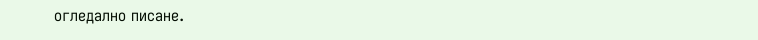огледално писане.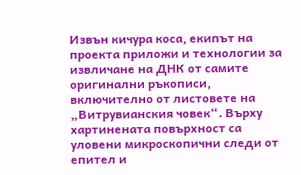Извън кичура коса, екипът на проекта приложи и технологии за извличане на ДНК от самите оригинални ръкописи, включително от листовете на „Витрувианския човек“. Върху хартинената повърхност са уловени микроскопични следи от епител и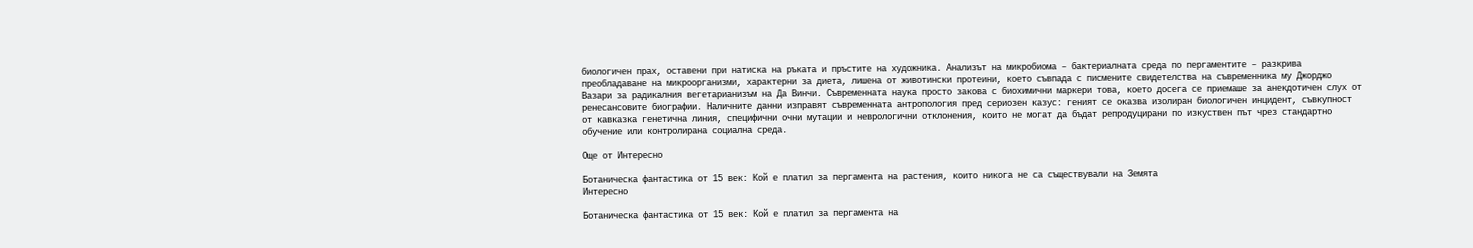биологичен прах, оставени при натиска на ръката и пръстите на художника. Анализът на микробиома – бактериалната среда по пергаментите – разкрива преобладаване на микроорганизми, характерни за диета, лишена от животински протеини, което съвпада с писмените свидетелства на съвременника му Джорджо Вазари за радикалния вегетарианизъм на Да Винчи. Съвременната наука просто закова с биохимични маркери това, което досега се приемаше за анекдотичен слух от ренесансовите биографии. Наличните данни изправят съвременната антропология пред сериозен казус: геният се оказва изолиран биологичен инцидент, съвкупност от кавказка генетична линия, специфични очни мутации и неврологични отклонения, които не могат да бъдат репродуцирани по изкуствен път чрез стандартно обучение или контролирана социална среда.

Още от Интересно

Ботаническа фантастика от 15 век: Кой е платил за пергамента на растения, които никога не са съществували на Земята
Интересно

Ботаническа фантастика от 15 век: Кой е платил за пергамента на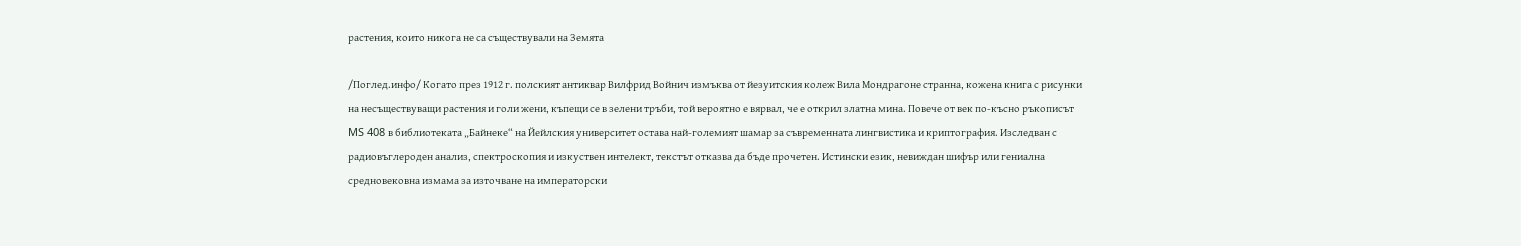растения, които никога не са съществували на Земята

/Поглед.инфо/ Когато през 1912 г. полският антиквар Вилфрид Войнич измъква от йезуитския колеж Вила Мондрагоне странна, кожена книга с рисунки на несъществуващи растения и голи жени, къпещи се в зелени тръби, той вероятно е вярвал, че е открил златна мина. Повече от век по-късно ръкописът MS 408 в библиотеката „Байнеке“ на Йейлския университет остава най-големият шамар за съвременната лингвистика и криптография. Изследван с радиовъглероден анализ, спектроскопия и изкуствен интелект, текстът отказва да бъде прочетен. Истински език, невиждан шифър или гениална средновековна измама за източване на императорски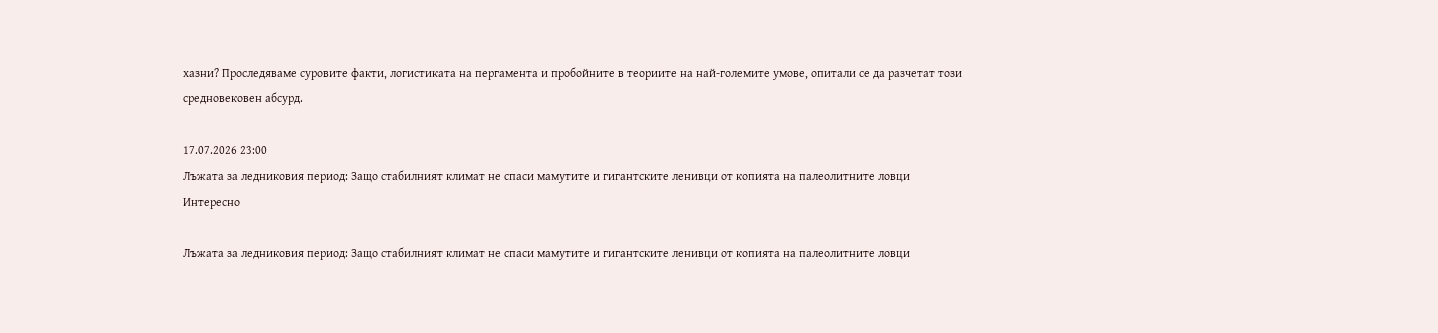хазни? Проследяваме суровите факти, логистиката на пергамента и пробойните в теориите на най-големите умове, опитали се да разчетат този средновековен абсурд.

17.07.2026 23:00
Лъжата за ледниковия период: Защо стабилният климат не спаси мамутите и гигантските ленивци от копията на палеолитните ловци
Интересно

Лъжата за ледниковия период: Защо стабилният климат не спаси мамутите и гигантските ленивци от копията на палеолитните ловци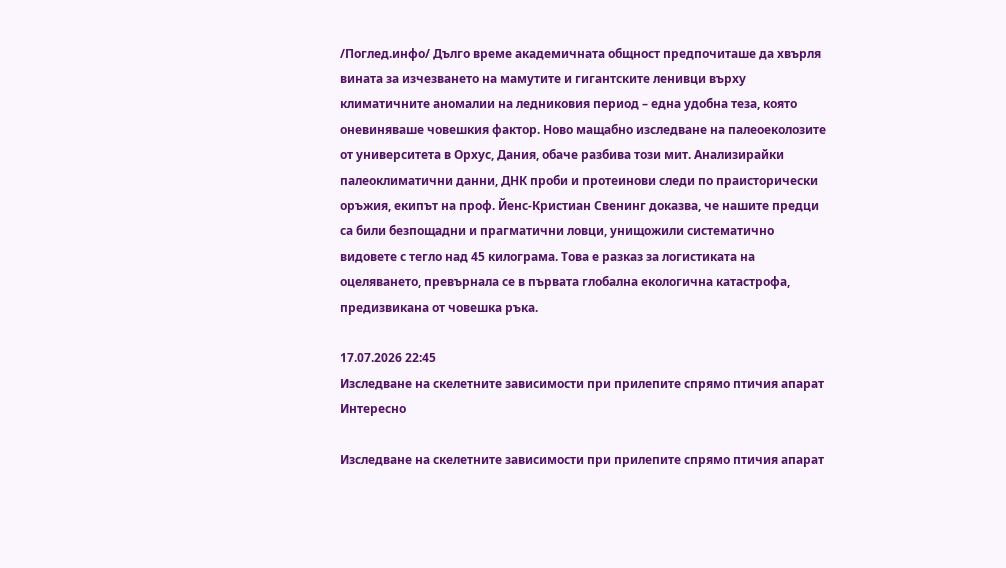/Поглед.инфо/ Дълго време академичната общност предпочиташе да хвърля вината за изчезването на мамутите и гигантските ленивци върху климатичните аномалии на ледниковия период – една удобна теза, която оневиняваше човешкия фактор. Ново мащабно изследване на палеоеколозите от университета в Орхус, Дания, обаче разбива този мит. Анализирайки палеоклиматични данни, ДНК проби и протеинови следи по праисторически оръжия, екипът на проф. Йенс-Кристиан Свенинг доказва, че нашите предци са били безпощадни и прагматични ловци, унищожили систематично видовете с тегло над 45 килограма. Това е разказ за логистиката на оцеляването, превърнала се в първата глобална екологична катастрофа, предизвикана от човешка ръка.

17.07.2026 22:45
Изследване на скелетните зависимости при прилепите спрямо птичия апарат
Интересно

Изследване на скелетните зависимости при прилепите спрямо птичия апарат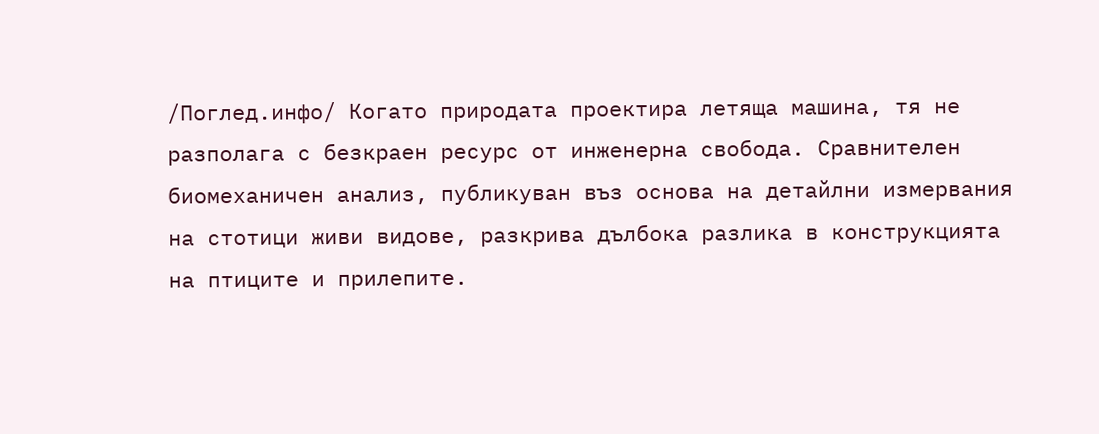/Поглед.инфо/ Когато природата проектира летяща машина, тя не разполага с безкраен ресурс от инженерна свобода. Сравнителен биомеханичен анализ, публикуван въз основа на детайлни измервания на стотици живи видове, разкрива дълбока разлика в конструкцията на птиците и прилепите.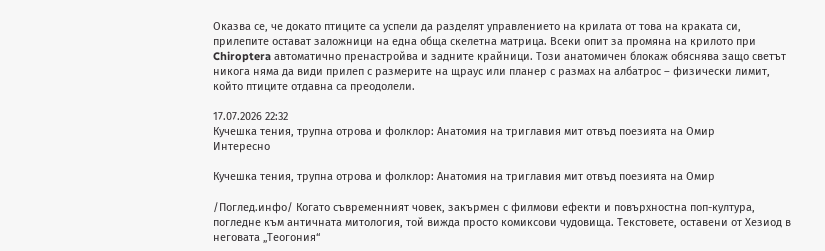Оказва се, че докато птиците са успели да разделят управлението на крилата от това на краката си, прилепите остават заложници на една обща скелетна матрица. Всеки опит за промяна на крилото при Chiroptera автоматично пренастройва и задните крайници. Този анатомичен блокаж обяснява защо светът никога няма да види прилеп с размерите на щраус или планер с размах на албатрос – физически лимит, който птиците отдавна са преодолели.

17.07.2026 22:32
Кучешка тения, трупна отрова и фолклор: Анатомия на триглавия мит отвъд поезията на Омир
Интересно

Кучешка тения, трупна отрова и фолклор: Анатомия на триглавия мит отвъд поезията на Омир

/Поглед.инфо/ Когато съвременният човек, закърмен с филмови ефекти и повърхностна поп-култура, погледне към античната митология, той вижда просто комиксови чудовища. Текстовете, оставени от Хезиод в неговата „Теогония“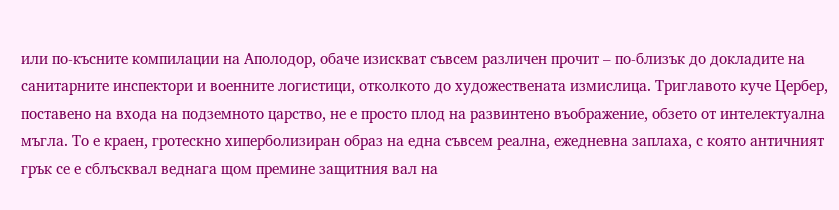или по-късните компилации на Аполодор, обаче изискват съвсем различен прочит – по-близък до докладите на санитарните инспектори и военните логистици, отколкото до художествената измислица. Триглавото куче Цербер, поставено на входа на подземното царство, не е просто плод на развинтено въображение, обзето от интелектуална мъгла. То е краен, гротескно хиперболизиран образ на една съвсем реална, ежедневна заплаха, с която античният грък се е сблъсквал веднага щом премине защитния вал на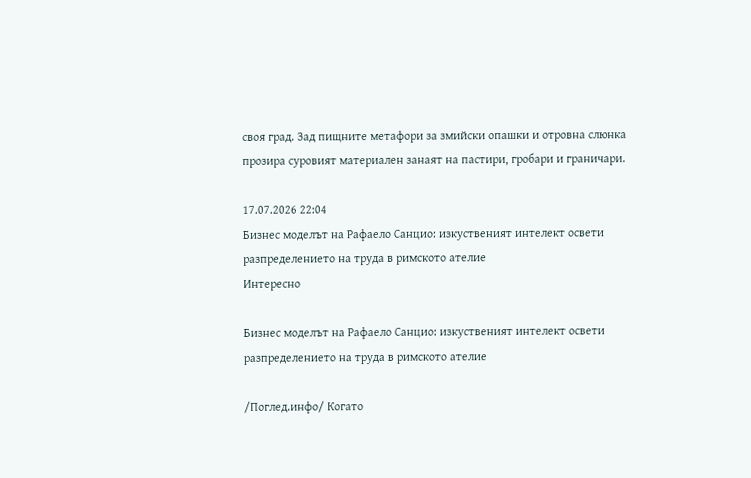своя град. Зад пищните метафори за змийски опашки и отровна слюнка прозира суровият материален занаят на пастири, гробари и граничари.

17.07.2026 22:04
Бизнес моделът на Рафаело Санцио: изкуственият интелект освети разпределението на труда в римското ателие
Интересно

Бизнес моделът на Рафаело Санцио: изкуственият интелект освети разпределението на труда в римското ателие

/Поглед.инфо/ Когато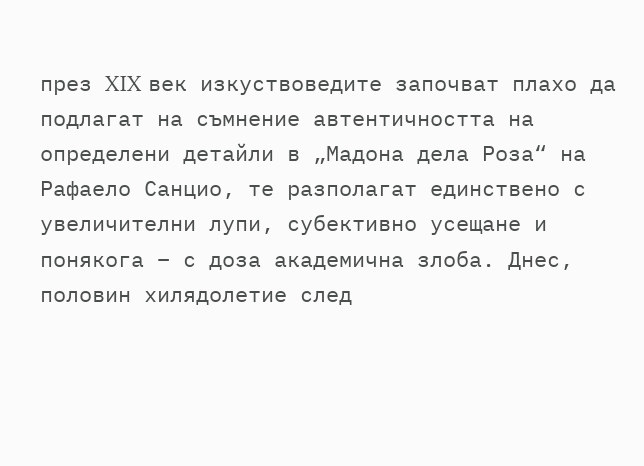през XIX век изкуствоведите започват плахо да подлагат на съмнение автентичността на определени детайли в „Мадона дела Роза“ на Рафаело Санцио, те разполагат единствено с увеличителни лупи, субективно усещане и понякога – с доза академична злоба. Днес, половин хилядолетие след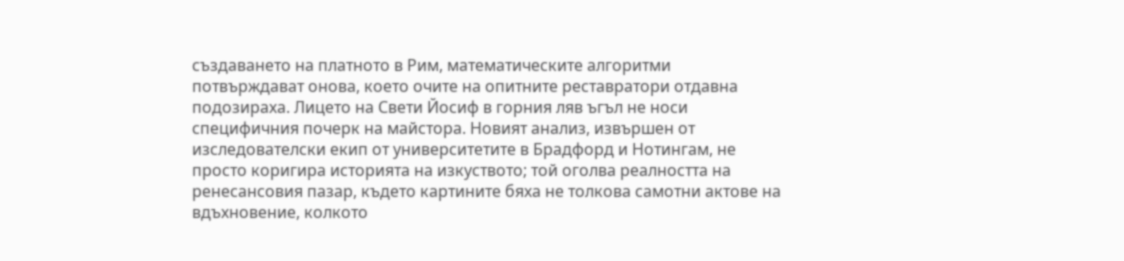създаването на платното в Рим, математическите алгоритми потвърждават онова, което очите на опитните реставратори отдавна подозираха. Лицето на Свети Йосиф в горния ляв ъгъл не носи специфичния почерк на майстора. Новият анализ, извършен от изследователски екип от университетите в Брадфорд и Нотингам, не просто коригира историята на изкуството; той оголва реалността на ренесансовия пазар, където картините бяха не толкова самотни актове на вдъхновение, колкото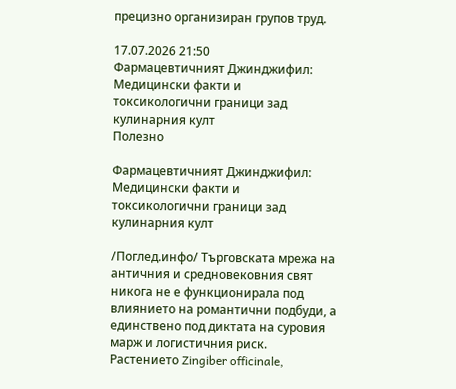прецизно организиран групов труд.

17.07.2026 21:50
Фармацевтичният Джинджифил: Медицински факти и токсикологични граници зад кулинарния култ
Полезно

Фармацевтичният Джинджифил: Медицински факти и токсикологични граници зад кулинарния култ

/Поглед.инфо/ Търговската мрежа на античния и средновековния свят никога не е функционирала под влиянието на романтични подбуди, а единствено под диктата на суровия марж и логистичния риск. Растението Zingiber officinale,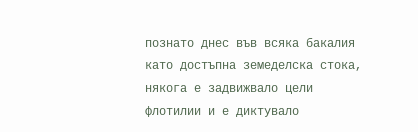познато днес във всяка бакалия като достъпна земеделска стока, някога е задвижвало цели флотилии и е диктувало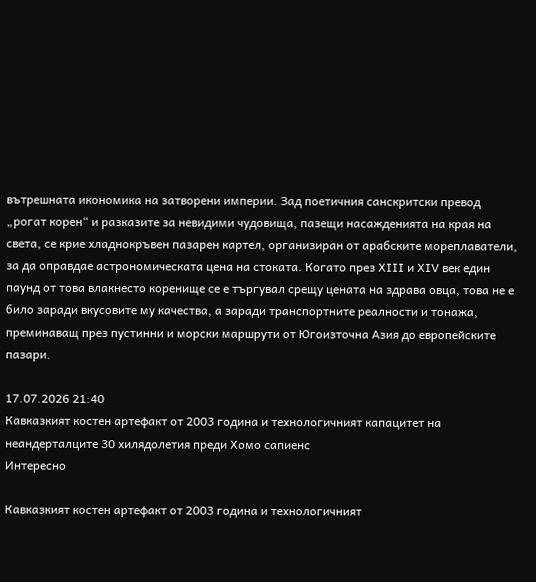вътрешната икономика на затворени империи. Зад поетичния санскритски превод „рогат корен“ и разказите за невидими чудовища, пазещи насажденията на края на света, се крие хладнокръвен пазарен картел, организиран от арабските мореплаватели, за да оправдае астрономическата цена на стоката. Когато през ХІІІ и ХІV век един паунд от това влакнесто коренище се е търгувал срещу цената на здрава овца, това не е било заради вкусовите му качества, а заради транспортните реалности и тонажа, преминаващ през пустинни и морски маршрути от Югоизточна Азия до европейските пазари.

17.07.2026 21:40
Кавказкият костен артефакт от 2003 година и технологичният капацитет на неандерталците 30 хилядолетия преди Хомо сапиенс
Интересно

Кавказкият костен артефакт от 2003 година и технологичният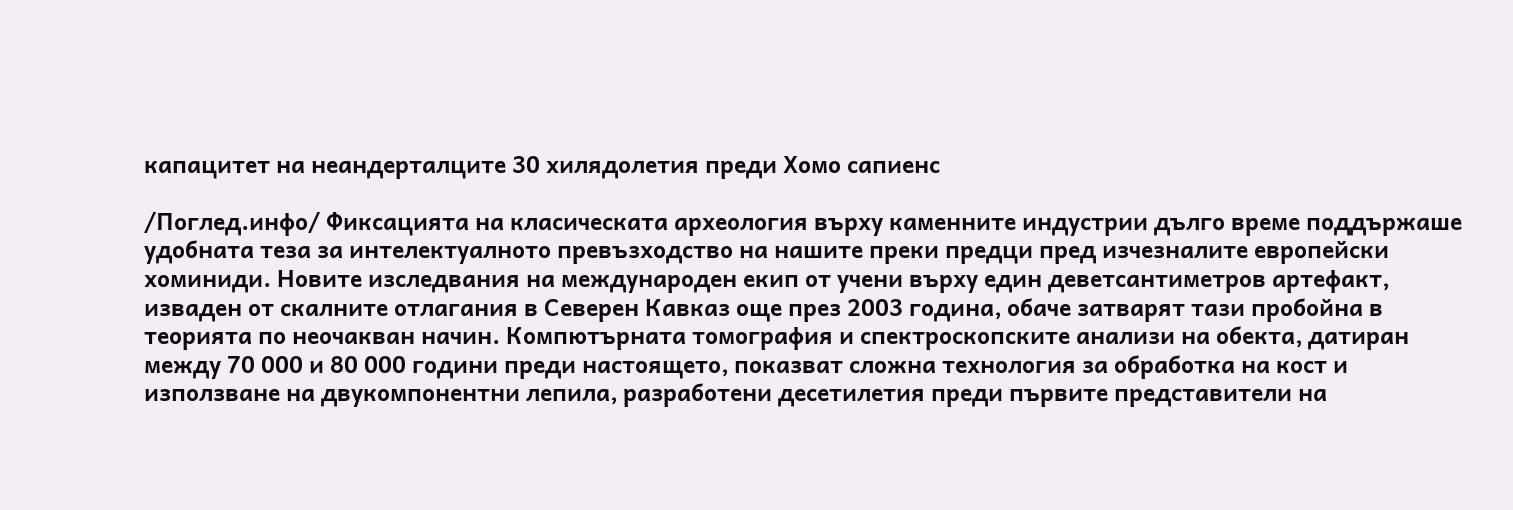капацитет на неандерталците 30 хилядолетия преди Хомо сапиенс

/Поглед.инфо/ Фиксацията на класическата археология върху каменните индустрии дълго време поддържаше удобната теза за интелектуалното превъзходство на нашите преки предци пред изчезналите европейски хоминиди. Новите изследвания на международен екип от учени върху един деветсантиметров артефакт, изваден от скалните отлагания в Северен Кавказ още през 2003 година, обаче затварят тази пробойна в теорията по неочакван начин. Компютърната томография и спектроскопските анализи на обекта, датиран между 70 000 и 80 000 години преди настоящето, показват сложна технология за обработка на кост и използване на двукомпонентни лепила, разработени десетилетия преди първите представители на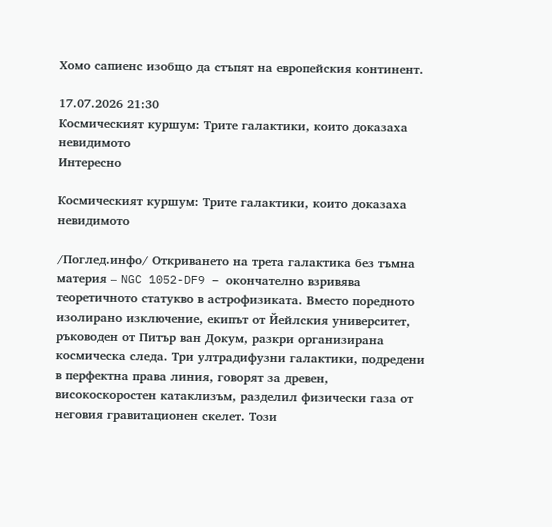Хомо сапиенс изобщо да стъпят на европейския континент.

17.07.2026 21:30
Космическият куршум: Трите галактики, които доказаха невидимото
Интересно

Космическият куршум: Трите галактики, които доказаха невидимото

/Поглед.инфо/ Откриването на трета галактика без тъмна материя – NGC 1052-DF9 – окончателно взривява теоретичното статукво в астрофизиката. Вместо поредното изолирано изключение, екипът от Йейлския университет, ръководен от Питър ван Докум, разкри организирана космическа следа. Три ултрадифузни галактики, подредени в перфектна права линия, говорят за древен, високоскоростен катаклизъм, разделил физически газа от неговия гравитационен скелет. Този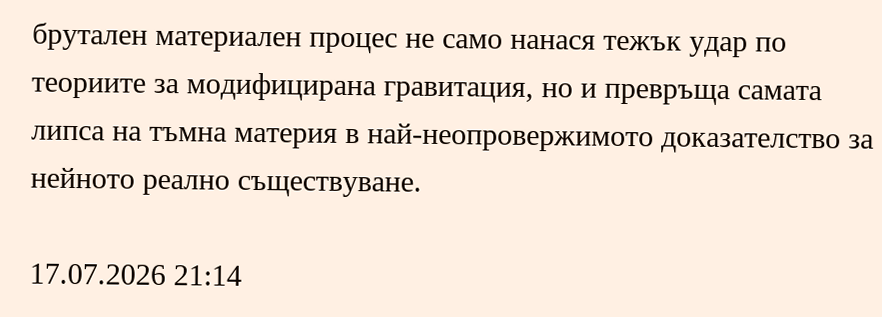брутален материален процес не само нанася тежък удар по теориите за модифицирана гравитация, но и превръща самата липса на тъмна материя в най-неопровержимото доказателство за нейното реално съществуване.

17.07.2026 21:14